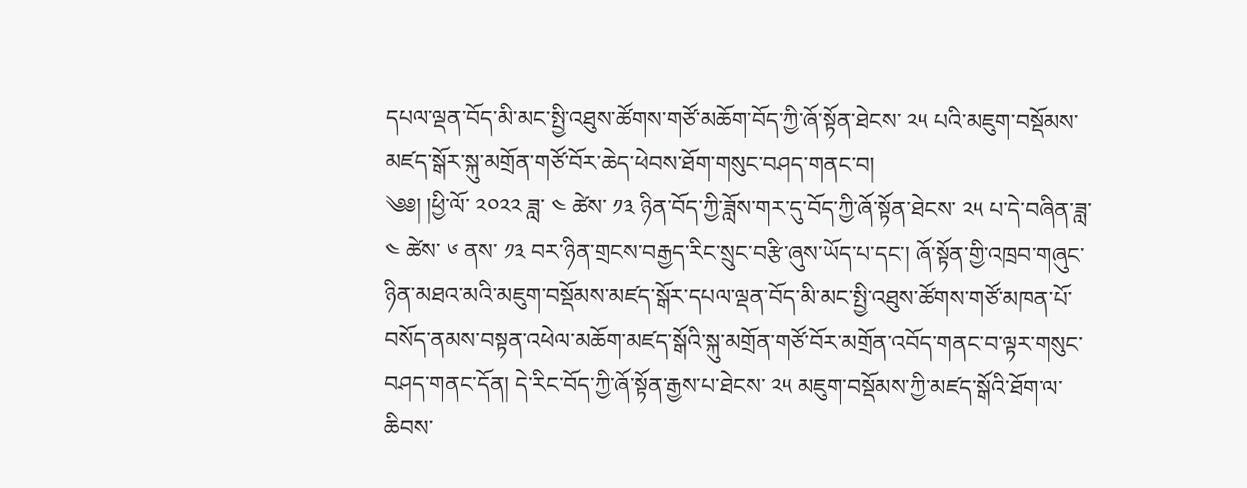དཔལ་ལྡན་བོད་མི་མང་སྤྱི་འཐུས་ཚོགས་གཙོ་མཆོག་བོད་ཀྱི་ཞོ་སྟོན་ཐེངས་ ༢༥ པའི་མཇུག་བསྡོམས་མཛད་སྒོར་སྐུ་མགྲོན་གཙོ་བོར་ཆེད་ཕེབས་ཐོག་གསུང་བཤད་གནང་བ།
༄༅། །ཕྱི་ལོ་ ༢༠༢༢ ཟླ་ ༤ ཚེས་ ༡༣ ཉིན་བོད་ཀྱི་ཟློས་གར་དུ་བོད་ཀྱི་ཞོ་སྟོན་ཐེངས་ ༢༥ པ་དེ་བཞིན་ཟླ་ ༤ ཚེས་ ༦ ནས་ ༡༣ བར་ཉིན་གྲངས་བརྒྱད་རིང་སྲུང་བརྩི་ཞུས་ཡོད་པ་དང་། ཞོ་སྟོན་གྱི་འཁྲབ་གཞུང་ཉིན་མཐའ་མའི་མཇུག་བསྡོམས་མཛད་སྒོར་དཔལ་ལྡན་བོད་མི་མང་སྤྱི་འཐུས་ཚོགས་གཙོ་མཁན་པོ་བསོད་ནམས་བསྟན་འཕེལ་མཆོག་མཛད་སྒོའི་སྐུ་མགྲོན་གཙོ་བོར་མགྲོན་འབོད་གནང་བ་ལྟར་གསུང་བཤད་གནང་དོན། དེ་རིང་བོད་ཀྱི་ཞོ་སྟོན་རྒྱས་པ་ཐེངས་ ༢༥ མཇུག་བསྡོམས་ཀྱི་མཛད་སྒོའི་ཐོག་ལ་ཆིབས་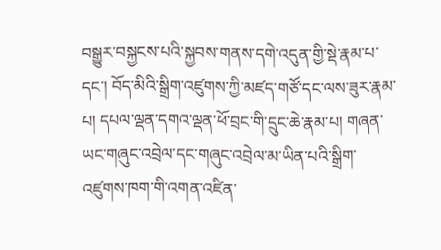བསྒྱུར་བསྐྱངས་པའི་སྐྱབས་གནས་དགེ་འདུན་གྱི་སྡེ་རྣམ་པ་དང་། བོད་མིའི་སྒྲིག་འཛུགས་ཀྱི་མཛད་གཙོ་དང་ལས་ཟུར་རྣམ་པ། དཔལ་ལྡན་དགའ་ལྡན་ཕོ་བྲང་གི་དྲུང་ཆེ་རྣམ་པ། གཞན་ཡང་གཞུང་འབྲེལ་དང་གཞུང་འབྲེལ་མ་ཡིན་པའི་སྒྲིག་འཛུགས་ཁག་གི་འགན་འཛིན་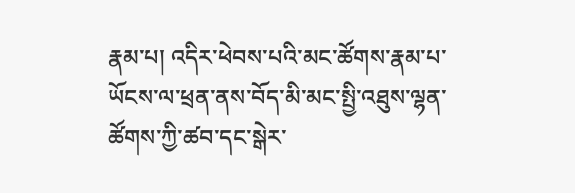རྣམ་པ། འདིར་ཕེབས་པའི་མང་ཚོགས་རྣམ་པ་ཡོངས་ལ་ཕྲན་ནས་བོད་མི་མང་སྤྱི་འཐུས་ལྷན་ཚོགས་ཀྱི་ཚབ་དང་སྒེར་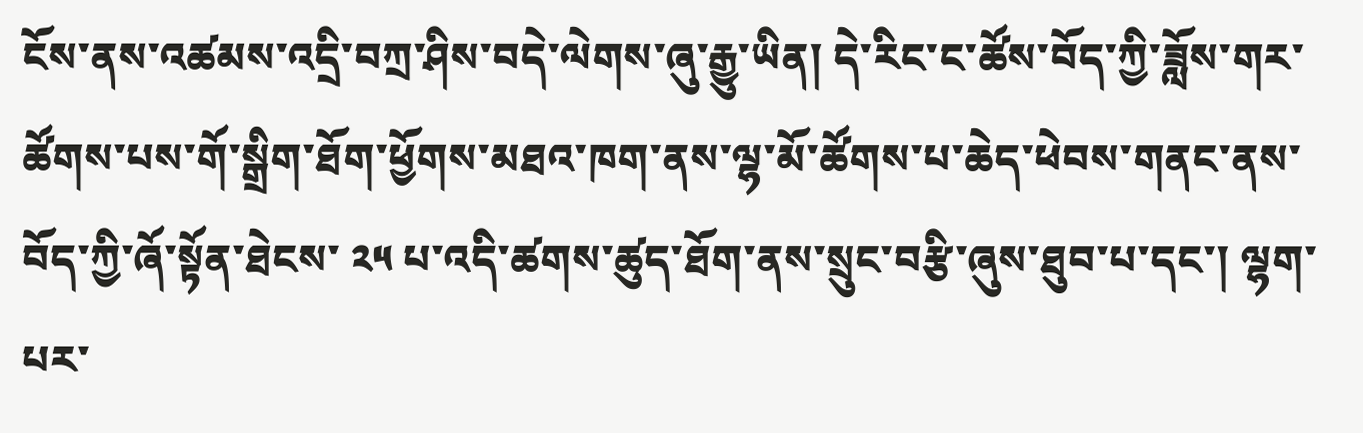ངོས་ནས་འཚམས་འདྲི་བཀྲ་ཤིས་བདེ་ལེགས་ཞུ་རྒྱུ་ཡིན། དེ་རིང་ང་ཚོས་བོད་ཀྱི་ཟློས་གར་ཚོགས་པས་གོ་སྒྲིག་ཐོག་ཕྱོགས་མཐའ་ཁག་ནས་ལྷ་མོ་ཚོགས་པ་ཆེད་ཕེབས་གནང་ནས་བོད་ཀྱི་ཞོ་སྟོན་ཐེངས་ ༢༥ པ་འདི་ཚགས་ཚུད་ཐོག་ནས་སྲུང་བརྩི་ཞུས་ཐུབ་པ་དང་། ལྷག་པར་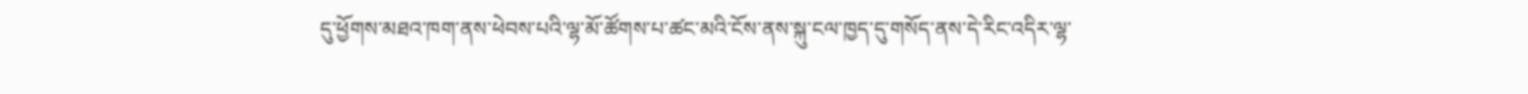དུ་ཕྱོགས་མཐའ་ཁག་ནས་ཕེབས་པའི་ལྷ་མོ་ཚོགས་པ་ཚང་མའི་ངོས་ནས་སྐུ་ངལ་ཁྱད་དུ་གསོད་ནས་དེ་རིང་འདིར་ལྷ་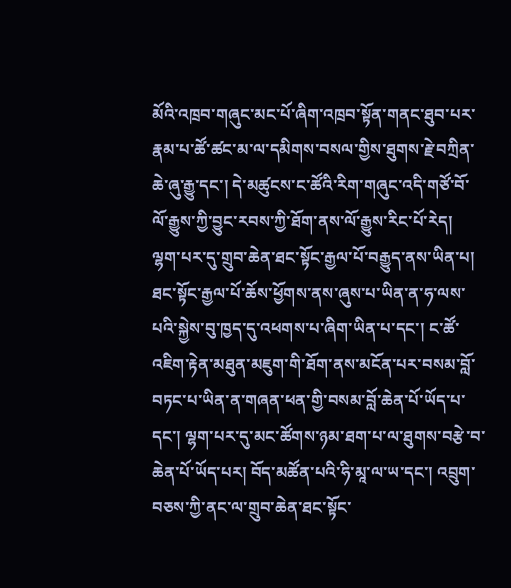མོའི་འཁྲབ་གཞུང་མང་པོ་ཞིག་འཁྲབ་སྟོན་གནང་ཐུབ་པར་རྣམ་པ་ཚོ་ཚང་མ་ལ་དམིགས་བསལ་གྱིས་ཐུགས་རྗེ་བཀྲིན་ཆེ་ཞུ་རྒྱུ་དང་། དེ་མཚུངས་ང་ཚོའི་རིག་གཞུང་འདི་གཙོ་བོ་ལོ་རྒྱུས་ཀྱི་བྱུང་རབས་ཀྱི་ཐོག་ནས་ལོ་རྒྱུས་རིང་པོ་རེད། ལྷག་པར་དུ་གྲུབ་ཆེན་ཐང་སྟོང་རྒྱལ་པོ་བརྒྱུད་ནས་ཡིན་པ། ཐང་སྟོང་རྒྱལ་པོ་ཆོས་ཕྱོགས་ནས་ཞུས་པ་ཡིན་ན་ཧ་ལས་པའི་སྐྱེས་བུ་ཁྱད་དུ་འཕགས་པ་ཞིག་ཡིན་པ་དང་། ང་ཚོ་འཇིག་རྟེན་མཐུན་མཇུག་གི་ཐོག་ནས་མངོན་པར་བསམ་བློ་བཏང་པ་ཡིན་ན་གཞན་ཕན་གྱི་བསམ་བློ་ཆེན་པོ་ཡོད་པ་དང་། ལྷག་པར་དུ་མང་ཚོགས་ཉམ་ཐག་པ་ལ་ཐུགས་བརྩེ་བ་ཆེན་པོ་ཡོད་པར། བོད་མཚོན་པའི་ཧི་མཱ་ལ་ཡ་དང་། འབྲུག་བཅས་ཀྱི་ནང་ལ་གྲུབ་ཆེན་ཐང་སྟོང་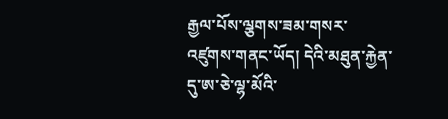རྒྱལ་པོས་ལྕགས་ཟམ་གསར་འཛུགས་གནང་ཡོད། དེའི་མཐུན་རྐྱེན་དུ་ཨ་ཅེ་ལྷ་མོའི་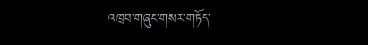འཁྲབ་གཞུང་གསར་གཏོད་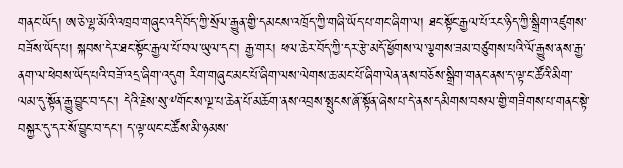གནང་ཡོད། ཨ་ཅེ་ལྷ་མོའི་འཁྲབ་གཞུང་འདི་བོད་ཀྱི་སྲོལ་རྒྱུན་གྱི་དམངས་འཁྲོད་ཀྱི་གཞི་ཡོད་པ་གང་ཞིག་ལ། ཐང་སྟོང་རྒྱལ་པོ་རང་ཉིད་ཀྱི་སྒྲིག་འཛུགས་བཟོས་ཡོད་པ། སྐབས་དེར་ཐང་སྟོང་རྒྱལ་པོ་བལ་ཡུལ་དང་། རྒྱ་གར། ཕལ་ཆེར་བོད་ཀྱི་དར་རྩེ་མདོ་ཕྱོགས་ལ་ལྕགས་ཟམ་བཙུགས་པའི་ལོ་རྒྱུས་ནས་རྒྱ་ནག་ལ་ཕེབས་ཡོད་པའི་བཟོ་འདྲ་ཞིག་འདུག རིག་གཞུང་མང་པོ་ཞིག་ལས་ལེགས་ཆ་མང་པོ་ཞིག་ལེན་ནས་བཅོས་སྒྲིག་གནང་ནས་ད་ལྟ་ང་ཚོའི་མིག་ལམ་དུ་སྟོན་རྒྱུ་བྱུང་བ་དང་། དེའི་རྗེས་སུ་༸གོང་ས་ལྔ་པ་ཆེན་པོ་མཆོག་ནས་འབྲས་སྤུངས་ཞོ་སྟོན་ཞེས་པ་དེ་ནས་དམིགས་བསལ་གྱི་གཟིགས་པ་གནང་སྟེ་བསྐྱར་དུ་དར་སོ་བྱུང་བ་དང་། ད་ལྟ་ཡང་ང་ཚོས་མི་ཉམས་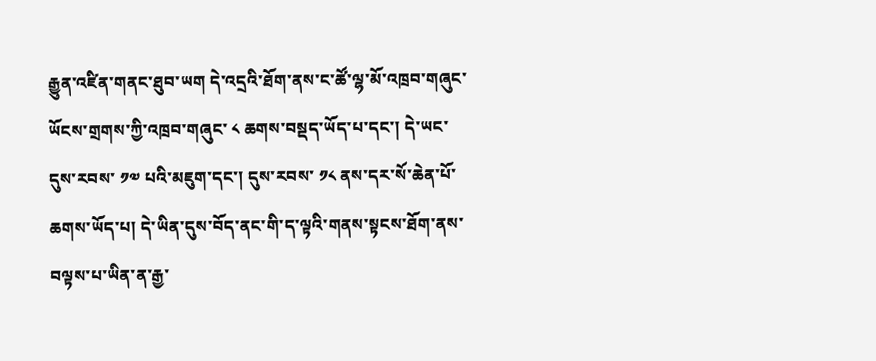རྒྱུན་འཛིན་གནང་ཐུབ་ཡག དེ་འདྲའི་ཐོག་ནས་ང་ཚོ་ལྷ་མོ་འཁྲབ་གཞུང་ཡོངས་གྲགས་ཀྱི་འཁྲབ་གཞུང་ ༨ ཆགས་བསྡད་ཡོད་པ་དང་། དེ་ཡང་དུས་རབས་ ༡༧ པའི་མཇུག་དང་། དུས་རབས་ ༡༨ ནས་དར་སོ་ཆེན་པོ་ཆགས་ཡོད་པ། དེ་ཡིན་དུས་བོད་ནང་གི་ད་ལྟའི་གནས་སྟངས་ཐོག་ནས་བལྟས་པ་ཡིན་ན་རྒྱ་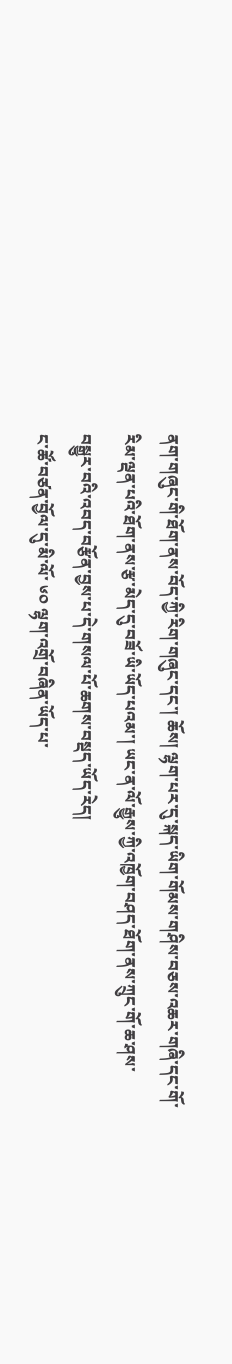ནག་གཞུང་གི་ཐོག་ནས་བོད་ཀྱི་རིག་གཞུང་དང་། ཆོས། ལྷག་པར་དུ་སྐད་ཡིག་གོམས་གཤིས་བཅས་འཆར་གཞི་དང་གོ་རིམ་ལྡན་པའི་ཐོག་ནས་རྩ་མེད་དུ་བཟོ་ཡི་ཡོད་པའམ་། ཡང་ན་ལོ་རྒྱུས་ཀྱི་འཁྱོག་བཤད་ཐོག་ནས་ཀྲུང་གོ་ཆ་ཤས་བསྒྱུར་བའི་འབད་བརྩོན་བྱས་པ་དེ་གསལ་པོ་ཆགས་བསྡད་ཡོད་རེད།
ང་ཚོ་བཙན་བྱོལ་དུ་མི་ལོ་ ༦༠ ལྷག་འགྲོ་བཞིན་ཡོད་པ་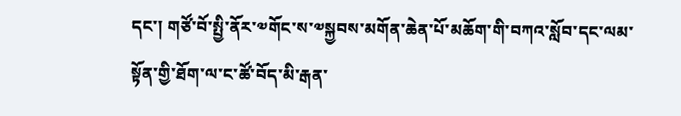དང་། གཙོ་བོ་སྤྱི་ནོར་༧གོང་ས་༧སྐྱབས་མགོན་ཆེན་པོ་མཆོག་གི་བཀའ་སློབ་དང་ལམ་སྟོན་གྱི་ཐོག་ལ་ང་ཚོ་བོད་མི་རྒན་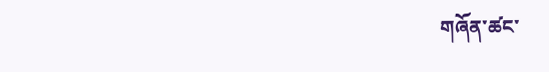གཞོན་ཚང་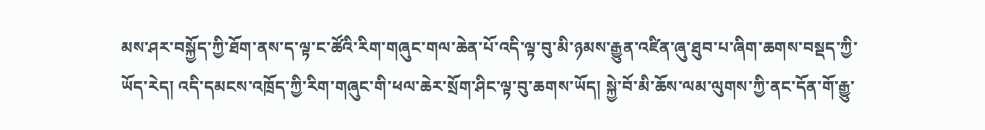མས་ཤར་བསྐྱོད་ཀྱི་ཐོག་ནས་ད་ལྟ་ང་ཚོའི་རིག་གཞུང་གལ་ཆེན་པོ་འདི་ལྟ་བུ་མི་ཉམས་རྒྱུན་འཛིན་ཞུ་ཐུབ་པ་ཞིག་ཆགས་བསྡད་ཀྱི་ཡོད་རེད། འདི་དམངས་འཁྲོད་ཀྱི་རིག་གཞུང་གི་ཕལ་ཆེར་སྲོག་ཤིང་ལྟ་བུ་ཆགས་ཡོད། སྐྱེ་བོ་མི་ཆོས་ལམ་ལུགས་ཀྱི་ནང་དོན་གོ་རྒྱུ་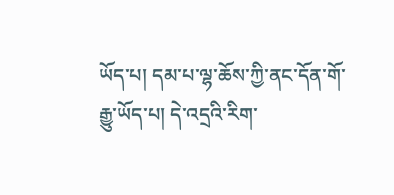ཡོད་པ། དམ་པ་ལྷ་ཆོས་ཀྱི་ནང་དོན་གོ་རྒྱུ་ཡོད་པ། དེ་འདྲའི་རིག་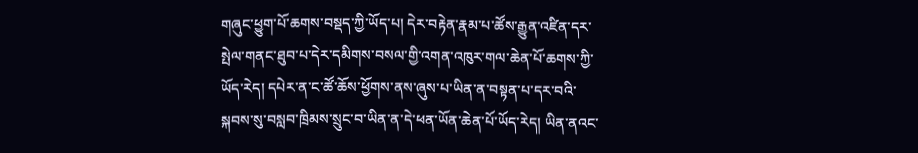གཞུང་ཕྱུག་པོ་ཆགས་བསྡད་ཀྱི་ཡོད་པ། དེར་བརྟེན་རྣམ་པ་ཚོས་རྒྱུན་འཛིན་དར་སྤེལ་གནང་ཐུབ་པ་དེར་དམིགས་བསལ་གྱི་འགན་འཁུར་གལ་ཆེན་པོ་ཆགས་ཀྱི་ཡོད་རེད། དཔེར་ན་ང་ཚོ་ཆོས་ཕྱོགས་ནས་ཞུས་པ་ཡིན་ན་བསྟན་པ་དར་བའི་སྐབས་སུ་བསླབ་ཁྲིམས་སྲུང་བ་ཡིན་ན་དེ་ཕན་ཡོན་ཆེན་པོ་ཡོད་རེད། ཡིན་ནའང་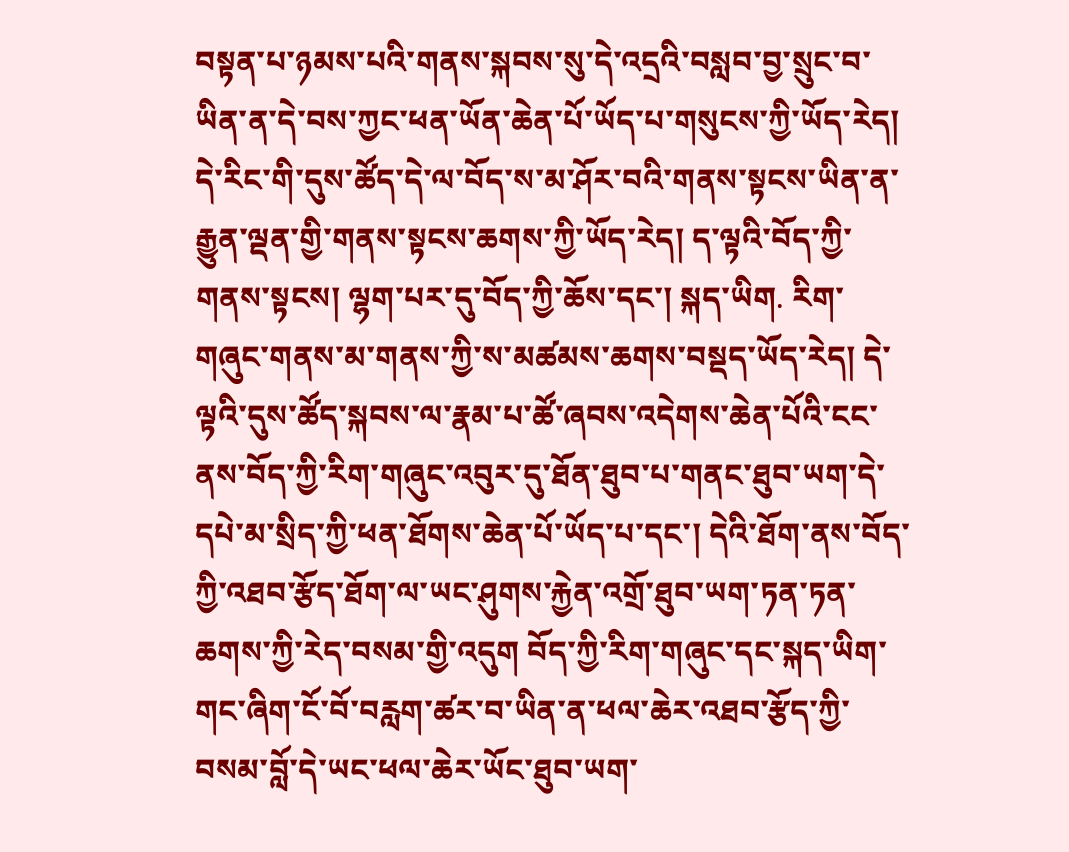བསྟན་པ་ཉམས་པའི་གནས་སྐབས་སུ་དེ་འདྲའི་བསླབ་བྱ་སྲུང་བ་ཡིན་ན་དེ་བས་ཀྱང་ཕན་ཡོན་ཆེན་པོ་ཡོད་པ་གསུངས་ཀྱི་ཡོད་རེད། དེ་རིང་གི་དུས་ཚོད་དེ་ལ་བོད་ས་མ་ཤོར་བའི་གནས་སྟངས་ཡིན་ན་རྒྱུན་ལྡན་གྱི་གནས་སྟངས་ཆགས་ཀྱི་ཡོད་རེད། ད་ལྟའི་བོད་ཀྱི་གནས་སྟངས། ལྷག་པར་དུ་བོད་ཀྱི་ཆོས་དང་། སྐད་ཡིག. རིག་གཞུང་གནས་མ་གནས་ཀྱི་ས་མཚམས་ཆགས་བསྡད་ཡོད་རེད། དེ་ལྟའི་དུས་ཚོད་སྐབས་ལ་རྣམ་པ་ཚོ་ཞབས་འདེགས་ཆེན་པོའི་ངང་ནས་བོད་ཀྱི་རིག་གཞུང་འབུར་དུ་ཐོན་ཐུབ་པ་གནང་ཐུབ་ཡག་དེ་དཔེ་མ་སྲིད་ཀྱི་ཕན་ཐོགས་ཆེན་པོ་ཡོད་པ་དང་། དེའི་ཐོག་ནས་བོད་ཀྱི་འཐབ་རྩོད་ཐོག་ལ་ཡང་ཤུགས་རྐྱེན་འགྲོ་ཐུབ་ཡག་ཏན་ཏན་ཆགས་ཀྱི་རེད་བསམ་གྱི་འདུག བོད་ཀྱི་རིག་གཞུང་དང་སྐད་ཡིག་གང་ཞིག་ངོ་བོ་བརླག་ཚར་བ་ཡིན་ན་ཕལ་ཆེར་འཐབ་རྩོད་ཀྱི་བསམ་བློ་དེ་ཡང་ཕལ་ཆེར་ཡོང་ཐུབ་ཡག་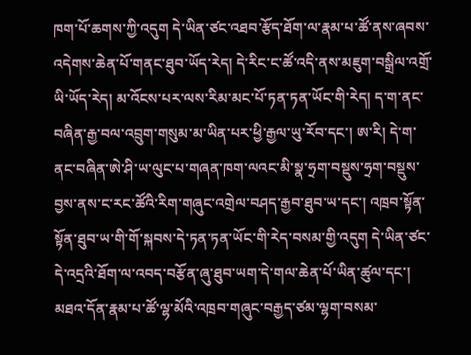ཁག་པོ་ཆགས་ཀྱི་འདུག དེ་ཡིན་ཙང་འཐབ་རྩོད་ཐོག་ལ་རྣམ་པ་ཚོ་ནས་ཞབས་འདེགས་ཆེན་པོ་གནང་ཐུབ་ཡོད་རེད། དེ་རིང་ང་ཚོ་འདི་ནས་མཇུག་བསྒྲིལ་འགྲོ་ཡི་ཡོད་རེད། མ་འོངས་པར་ལས་རིམ་མང་པོ་ཏན་ཏན་ཡོང་གི་རེད། ད་ག་ནང་བཞིན་རྒྱ་བལ་འབྲུག་གསུམ་མ་ཡིན་པར་ཕྱི་རྒྱལ་ཡུ་རོབ་དང་། ཨ་རི། དེ་ག་ནང་བཞིན་ཨེ་ཤི་ཡ་ལུང་པ་གཞན་ཁག་ལའང་མི་སྣ་ཧྲག་བསྡུས་ཧྲག་བསྡུས་བྱས་ནས་ང་རང་ཚོའི་རིག་གཞུང་འགྲེལ་བཤད་རྒྱབ་ཐུབ་ཡ་དང་། འཁྲབ་སྟོན་སྟོན་ཐུབ་ཡ་གི་གོ་སྐབས་དེ་ཏན་ཏན་ཡོང་གི་རེད་བསམ་གྱི་འདུག དེ་ཡིན་ཙང་དེ་འདྲའི་ཐོག་ལ་འབད་བརྩོན་ཞུ་ཐུབ་ཡག་དེ་གལ་ཆེན་པོ་ཡིན་ཚུལ་དང་། མཐའ་དོན་རྣམ་པ་ཚོ་ལྷ་མོའི་འཁྲབ་གཞུང་བརྒྱད་ཙམ་ལྷག་བསམ་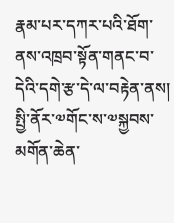རྣམ་པར་དཀར་པའི་ཐོག་ནས་འཁྲབ་སྟོན་གནང་བ་དེའི་དགེ་རྩ་དེ་ལ་བརྟེན་ནས། སྤྱི་ནོར་༧གོང་ས་༧སྐྱབས་མགོན་ཆེན་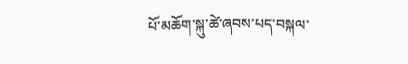པོ་མཆོག་སྐུ་ཚེ་ཞབས་པད་བསྐལ་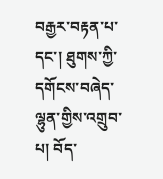བརྒྱར་བརྟན་པ་དང་། ཐུགས་ཀྱི་དགོངས་བཞེད་ལྷུན་གྱིས་འགྲུབ་པ། བོད་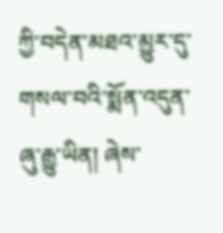ཀྱི་བདེན་མཐའ་མྱུར་དུ་གསལ་བའི་སྨོན་འདུན་ཞུ་རྒྱུ་ཡིན། ཞེས་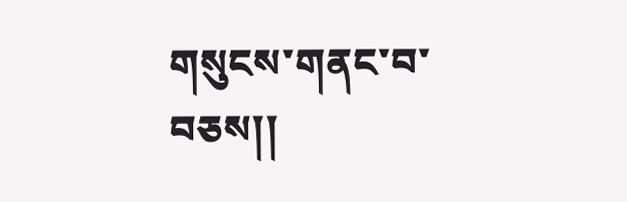གསུངས་གནང་བ་བཅས།།